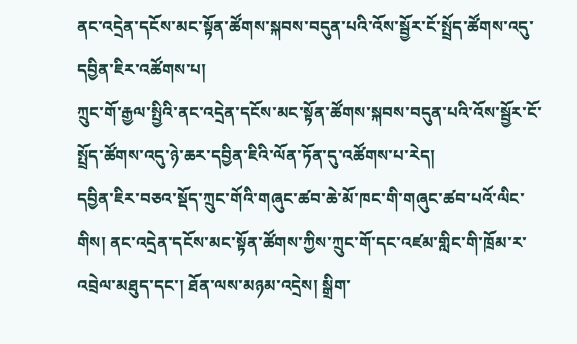ནང་འདྲེན་དངོས་མང་སྟོན་ཚོགས་སྐབས་བདུན་པའི་འོས་སྦྱོར་ངོ་སྤྲོད་ཚོགས་འདུ་དབྱིན་ཇིར་འཚོགས་པ།
ཀྲུང་གོ་རྒྱལ་སྤྱིའི་ནང་འདྲེན་དངོས་མང་སྟོན་ཚོགས་སྐབས་བདུན་པའི་འོས་སྦྱོར་ངོ་སྤྲོད་ཚོགས་འདུ་ཉེ་ཆར་དབྱིན་ཇིའི་ལོན་ཏོན་དུ་འཚོགས་པ་རེད།
དབྱིན་ཇིར་བཅའ་སྡོད་ཀྲུང་གོའི་གཞུང་ཚབ་ཆེ་མོ་ཁང་གི་གཞུང་ཚབ་པའོ་ལིང་གིས། ནང་འདྲེན་དངོས་མང་སྟོན་ཚོགས་ཀྱིས་ཀྲུང་གོ་དང་འཛམ་གླིང་གི་ཁྲོམ་ར་འབྲེལ་མཐུད་དང་། ཐོན་ལས་མཉམ་འདྲེས། སྒྲིག་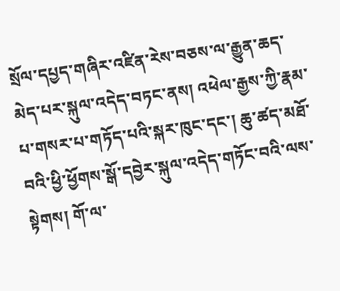སྲོལ་དཔྱད་གཞིར་འཛིན་རེས་བཅས་ལ་རྒྱུན་ཆད་མེད་པར་སྐུལ་འདེད་བཏང་ནས། འཕེལ་རྒྱས་ཀྱི་རྣམ་པ་གསར་པ་གཏོད་པའི་སྐར་ཁུང་དང་། ཆུ་ཚད་མཐོ་བའི་ཕྱི་ཕྱོགས་སྒོ་དབྱེར་སྐུལ་འདེད་གཏོང་བའི་ལས་སྟེགས། གོ་ལ་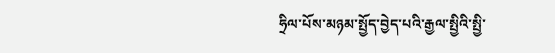ཧྲིལ་པོས་མཉམ་སྤྱོད་བྱེད་པའི་རྒྱལ་སྤྱིའི་སྤྱི་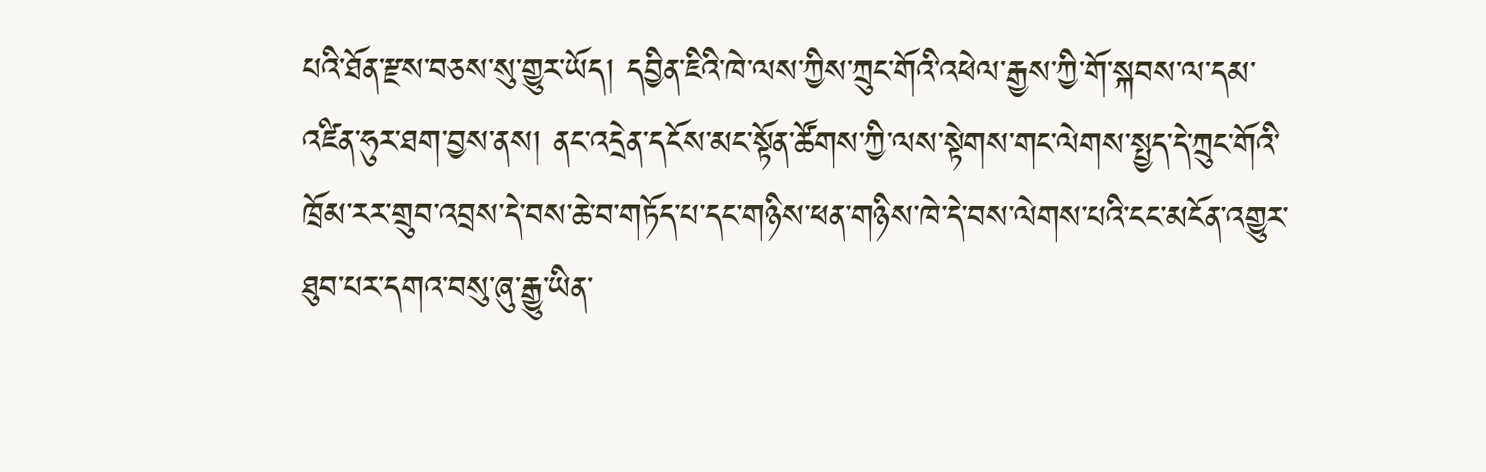པའི་ཐོན་རྫས་བཅས་སུ་གྱུར་ཡོད། དབྱིན་ཇིའི་ཁེ་ལས་ཀྱིས་ཀྲུང་གོའི་འཕེལ་རྒྱས་ཀྱི་གོ་སྐབས་ལ་དམ་འཛིན་ཧུར་ཐག་བྱས་ནས། ནང་འདྲེན་དངོས་མང་སྟོན་ཚོགས་ཀྱི་ལས་སྟེགས་གང་ལེགས་སྤྱད་དེ་ཀྲུང་གོའི་ཁྲོམ་རར་གྲུབ་འབྲས་དེ་བས་ཆེ་བ་གཏོད་པ་དང་གཉིས་ཕན་གཉིས་ཁེ་དེ་བས་ལེགས་པའི་ངང་མངོན་འགྱུར་ཐུབ་པར་དགའ་བསུ་ཞུ་རྒྱུ་ཡིན་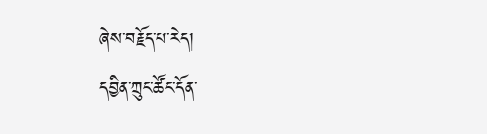ཞེས་བརྗོད་པ་རེད།
དབྱིན་ཀྲུང་ཚོང་དོན་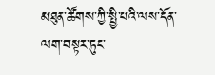མཐུན་ཚོགས་ཀྱི་སྤྱི་པའི་ལས་དོན་ལག་བསྟར་ཏུང་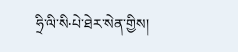ཧྲི་ལི་སི·པེ་ཐེར་སེན་གྱིས།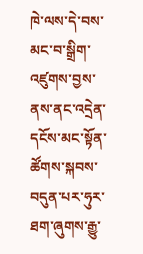ཁེ་ལས་དེ་བས་མང་བ་སྒྲིག་འཛུགས་བྱས་ནས་ནང་འདྲེན་དངོས་མང་སྟོན་ཚོགས་སྐབས་བདུན་པར་ཧུར་ཐག་ཞུགས་རྒྱུ་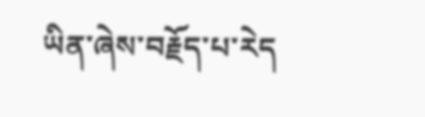ཡིན་ཞེས་བརྗོད་པ་རེད